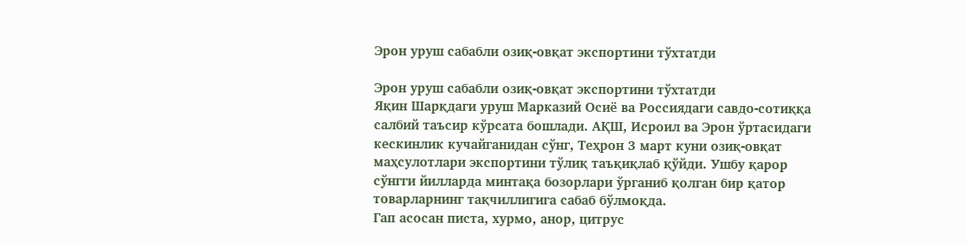Эрон уруш сабабли озиқ-овқат экспортини тўхтатди

Эрон уруш сабабли озиқ-овқат экспортини тўхтатди
Яқин Шарқдаги уруш Марказий Осиё ва Россиядаги савдо-сотиққа салбий таъсир кўрсата бошлади. АҚШ, Исроил ва Эрон ўртасидаги кескинлик кучайганидан сўнг, Теҳрон 3 март куни озиқ-овқат маҳсулотлари экспортини тўлиқ таъқиқлаб қўйди. Ушбу қарор сўнгги йилларда минтақа бозорлари ўрганиб қолган бир қатор товарларнинг тақчиллигига сабаб бўлмоқда.
Гап асосан писта, хурмо, анор, цитрус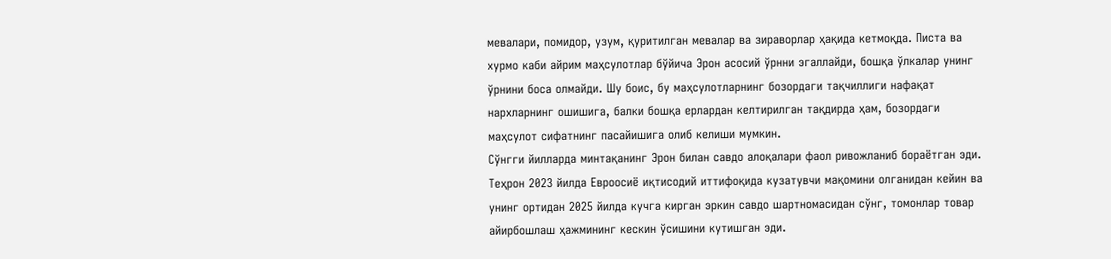мевалари, помидор, узум, қуритилган мевалар ва зираворлар ҳақида кетмоқда. Писта ва хурмо каби айрим маҳсулотлар бўйича Эрон асосий ўрнни эгаллайди, бошқа ўлкалар унинг ўрнини боса олмайди. Шу боис, бу маҳсулотларнинг бозордаги тақчиллиги нафақат нархларнинг ошишига, балки бошқа ерлардан келтирилган тақдирда ҳам, бозордаги маҳсулот сифатнинг пасайишига олиб келиши мумкин.
Сўнгги йилларда минтақанинг Эрон билан савдо алоқалари фаол ривожланиб бораётган эди. Теҳрон 2023 йилда Евроосиё иқтисодий иттифоқида кузатувчи мақомини олганидан кейин ва унинг ортидан 2025 йилда кучга кирган эркин савдо шартномасидан сўнг, томонлар товар айирбошлаш ҳажмининг кескин ўсишини кутишган эди.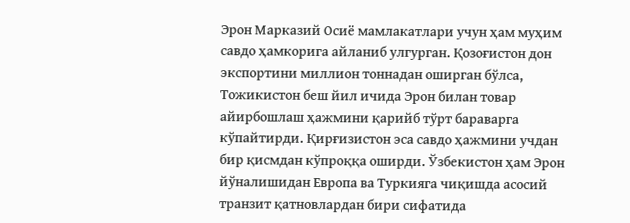Эрон Марказий Осиё мамлакатлари учун ҳам муҳим савдо ҳамкорига айланиб улгурган. Қозоғистон дон экспортини миллион тоннадан оширган бўлса, Тожикистон беш йил ичида Эрон билан товар айирбошлаш ҳажмини қарийб тўрт бараварга кўпайтирди. Қирғизистон эса савдо ҳажмини учдан бир қисмдан кўпроққа оширди. Ўзбекистон ҳам Эрон йўналишидан Европа ва Туркияга чиқишда асосий транзит қатновлардан бири сифатида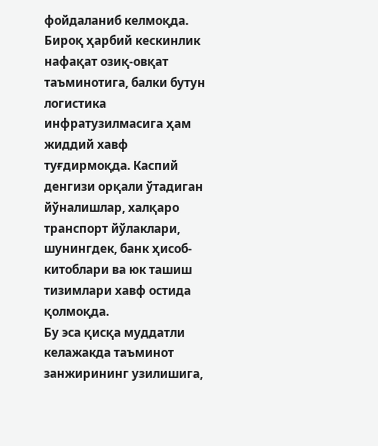фойдаланиб келмоқда.
Бироқ ҳарбий кескинлик нафақат озиқ-овқат таъминотига, балки бутун логистика инфратузилмасига ҳам жиддий хавф туғдирмоқда. Каспий денгизи орқали ўтадиган йўналишлар, халқаро транспорт йўлаклари, шунингдек, банк ҳисоб-китоблари ва юк ташиш тизимлари хавф остида қолмоқда.
Бу эса қисқа муддатли келажакда таъминот занжирининг узилишига,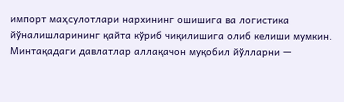импорт маҳсулотлари нархининг ошишига ва логистика йўналишларининг қайта кўриб чиқилишига олиб келиши мумкин. Минтақадаги давлатлар аллақачон муқобил йўлларни —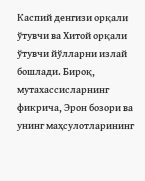Каспий денгизи орқали ўтувчи ва Хитой орқали ўтувчи йўлларни излай бошлади. Бироқ, мутахассисларнинг фикрича, Эрон бозори ва унинг маҳсулотларининг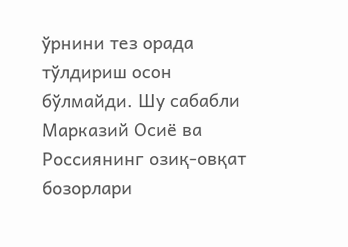ўрнини тез орада тўлдириш осон бўлмайди. Шу сабабли Марказий Осиё ва Россиянинг озиқ-овқат бозорлари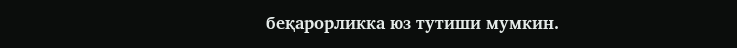беқарорликка юз тутиши мумкин.